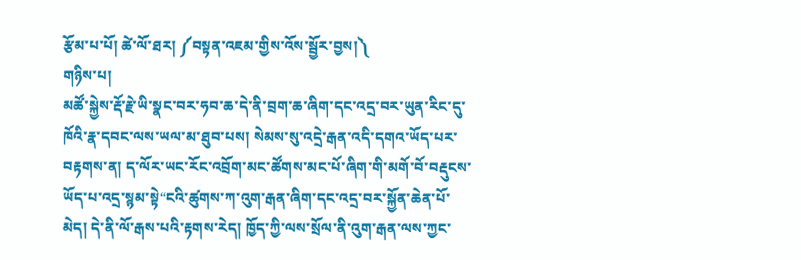རྩོམ་པ་པོ། ཚེ་ལོ་ཐར། ༼བསྟན་འཇམ་གྱིས་འོས་སྦྱོར་བྱས།༽
གཉིས་པ།
མཚོ་སྐྱེས་རྡོ་རྗེ་ཡི་སྣང་བར་ཧབ་ཆ་དེ་ནི་བྲག་ཆ་ཞིག་དང་འདྲ་བར་ཡུན་རིང་དུ་ཁོའི་རྣ་དབང་ལས་ཡལ་མ་ཐུབ་པས། སེམས་སུ་འདྲེ་རྒན་འདི་དགའ་ཡོད་པར་བརྟགས་ན། ད་ལོར་ཡང་རོང་འབྲོག་མང་ཚོགས་མང་པོ་ཞིག་གི་མགོ་བོ་བརྡུངས་ཡོད་པ་འདྲ་སྙམ་སྟེ“ངའི་ཚུགས་ཀ་འུག་རྒན་ཞིག་དང་འདྲ་བར་སྐྱོན་ཆེན་པོ་མེད། དེ་ནི་ལོ་རྒས་པའི་རྟགས་རེད། ཁྱོད་ཀྱི་ལས་སྲོལ་ནི་འུག་རྒན་ལས་ཀྱང་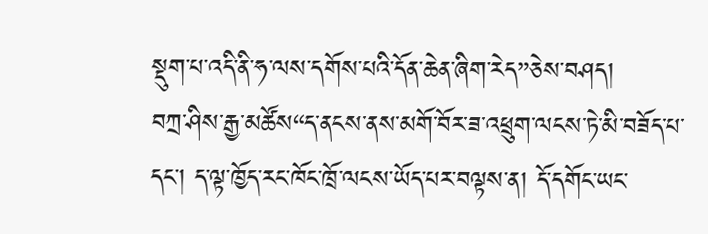སྡུག་པ་འདི་ནི་ཧ་ལས་དགོས་པའི་དོན་ཆེན་ཞིག་རེད”ཅེས་བཤད།
བཀྲ་ཤིས་རྒྱ་མཚོས“ད་ནངས་ནས་མགོ་བོར་ཟ་འཕྲུག་ལངས་ཏེ་མི་བཟོད་པ་དང་། ད་ལྟ་ཁྱོད་རང་ཁོང་ཁྲོ་ལངས་ཡོད་པར་བལྟས་ན། དོ་དགོང་ཡང་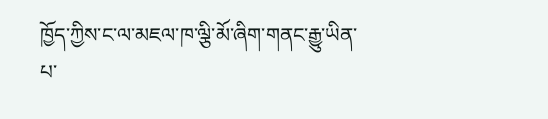ཁྱོད་ཀྱིས་ང་ལ་མཇལ་ཁ་ལྕི་མོ་ཞིག་གནང་རྒྱུ་ཡིན་པ་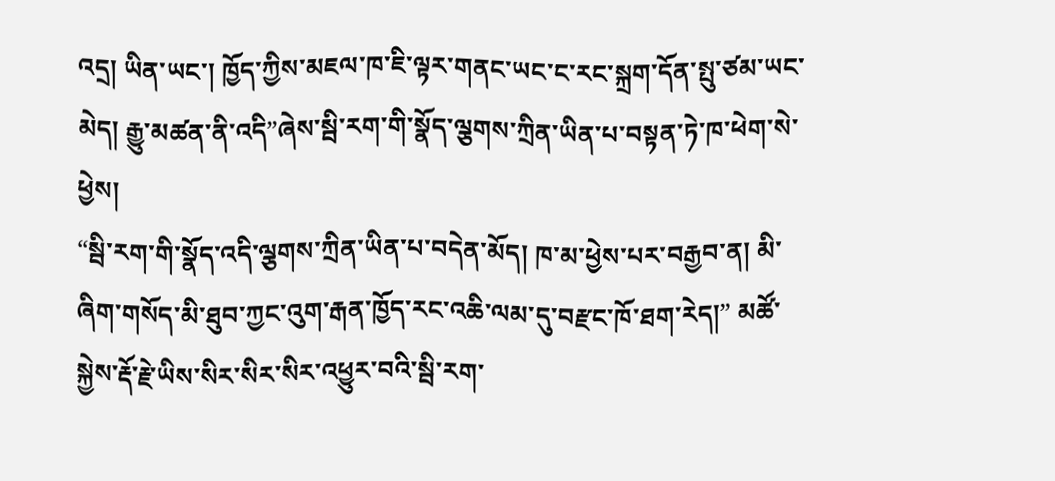འདྲ། ཡིན་ཡང་། ཁྱོད་ཀྱིས་མཇལ་ཁ་ཇི་ལྟར་གནང་ཡང་ང་རང་སྐྲག་དོན་སྤུ་ཙམ་ཡང་མེད། རྒྱུ་མཚན་ནི་འདི”ཞེས་སྦི་རག་གི་སྣོད་ལྕགས་ཀྲིན་ཡིན་པ་བསྟན་ཏེ་ཁ་ཕེག་སེ་ཕྱེས།
“སྦི་རག་གི་སྣོད་འདི་ལྕགས་ཀྲིན་ཡིན་པ་བདེན་མོད། ཁ་མ་ཕྱེས་པར་བརྒྱབ་ན། མི་ཞིག་གསོད་མི་ཐུབ་ཀྱང་འུག་རྒན་ཁྱོད་རང་འཆི་ལམ་དུ་བརྫང་ཁོ་ཐག་རེད།” མཚོ་སྐྱེས་རྡོ་རྗེ་ཡིས་སིར་སིར་སིར་འཕྱུར་བའི་སྦི་རག་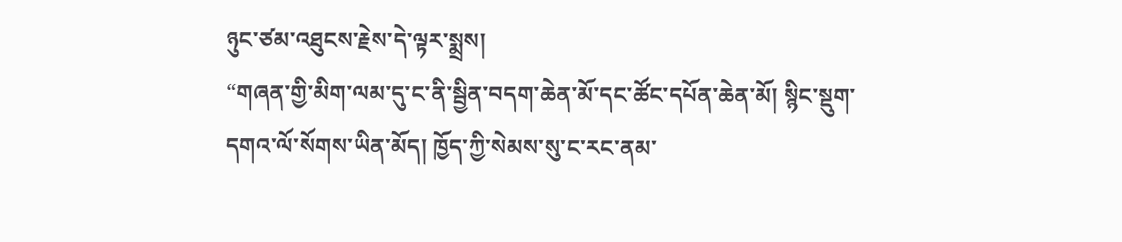ཉུང་ཙམ་འཐུངས་རྗེས་དེ་ལྟར་སྨྲས།
“གཞན་གྱི་མིག་ལམ་དུ་ང་ནི་སྦྱིན་བདག་ཆེན་མོ་དང་ཚོང་དཔོན་ཆེན་མོ། སྙིང་སྡུག་དགའ་ལོ་སོགས་ཡིན་མོད། ཁྱོད་ཀྱི་སེམས་སུ་ང་རང་ནམ་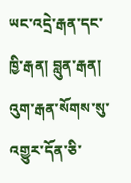ཡང་འདྲེ་རྒན་དང་ཁྱི་རྒན། བླུན་རྒན། འུག་རྒན་སོགས་སུ་འགྱུར་དོན་ཅི་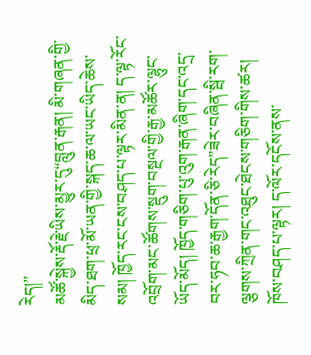རེད།”
མཚོ་སྐྱེས་རྡོ་རྗེ་ཡིས་མྱུར་དུ“བླུན་རྒན། མི་གཞན་གྱི་མིད་ཐག་ཕྲ་མོ་ཡན་གྱི་སྐད་ཆ་ལ་ཡང་ཡིད་ཆེས་སམ། ཁྱོད་རང་ངས་བཤད་པ་ལྟར་མིན་ན། ད་ལྟ་རོང་འབྲོག་མང་ཚོགས་སྡུག་བསྔལ་གྱི་རྒྱ་མཚོར་ལྷུང་ཡོད་མོད། ཁྱོད་གཅིག་པུ་འུག་རྒན་ཞིག་དང་འདྲ་བར་ཧབ་ཆ་རྒྱག་དོན་ཅི་རེད”ཟེར་བཞིན་སྦི་རག་ལྕགས་ཀྲིན་གང་འཐུང་ཐེངས་གཅིག་གིས་ཚར།
ཁོས་བཤད་པ་ལྟར། ད་ལོར་དངོས་ནས་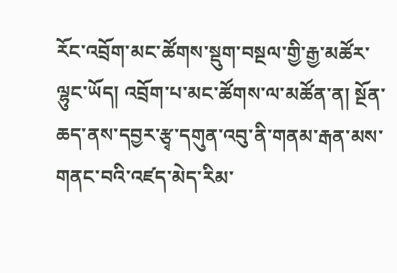རོང་འབྲོག་མང་ཚོགས་སྡུག་བསྔལ་གྱི་རྒྱ་མཚོར་ལྷུང་ཡོད། འབྲོག་པ་མང་ཚོགས་ལ་མཚོན་ན། སྔོན་ཆད་ནས་དབྱར་རྩྭ་དགུན་འབུ་ནི་གནམ་རྒན་མས་གནང་བའི་འཛད་མེད་རིམ་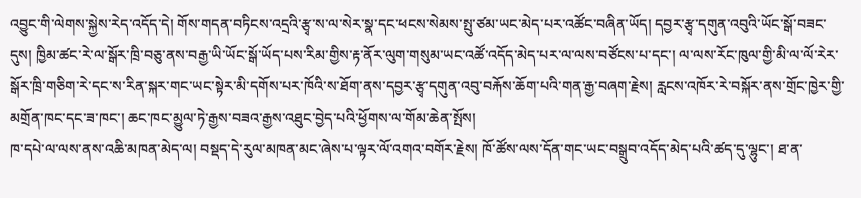འབྱུང་གི་ལེགས་སྐྱེས་རེད་འདོད་དེ། གོས་གདན་བཏིངས་འདྲའི་རྩྭ་ས་ལ་སེར་སྣ་དང་ཕངས་སེམས་སྤུ་ཙམ་ཡང་མེད་པར་འཚོང་བཞིན་ཡོད། དབྱར་རྩྭ་དགུན་འབུའི་ཡོང་སྒོ་བཟང་དུས། ཁྱིམ་ཚང་རེ་ལ་སྒོར་ཁྲི་བཅུ་ནས་བརྒྱ་ཡི་ཡོང་སྒོ་ཡོད་པས་རིམ་གྱིས་རྟ་ནོར་ལུག་གསུམ་ཡང་འཚོ་འདོད་མེད་པར་ལ་ལས་བཙོངས་པ་དང་། ལ་ལས་རོང་ཁུལ་གྱི་མི་ལ་ལོ་རེར་སྒོར་ཁྲི་གཅིག་རེ་དང་ས་རིན་སྐར་གང་ཡང་སྟེར་མི་དགོས་པར་ཁོའི་ས་ཐོག་ནས་དབྱར་རྩྭ་དགུན་འབུ་བརྐོས་ཆོག་པའི་གན་རྒྱ་བཞག་རྗེས། རླངས་འཁོར་རེ་བསྐོར་ནས་གྲོང་ཁྱེར་གྱི་མགྲོན་ཁང་དང་ཟ་ཁང་། ཆང་ཁང་མྱུལ་ཏེ་རྒྱས་བཟའ་རྒྱས་འཐུང་བྱེད་པའི་ཕྱོགས་ལ་གོམ་ཆེན་སྤོས།
ཁ་དཔེ་ལ་ལས་ནས་འཆི་མཁན་མེད་ལ། བསྡད་དེ་རུལ་མཁན་མང་ཞེས་པ་ལྟར་ལོ་འགའ་བགོར་རྗེས། ཁོ་ཚོས་ལས་དོན་གང་ཡང་བསྒྲུབ་འདོད་མེད་པའི་ཚད་དུ་ལྷུང་། ཐ་ན་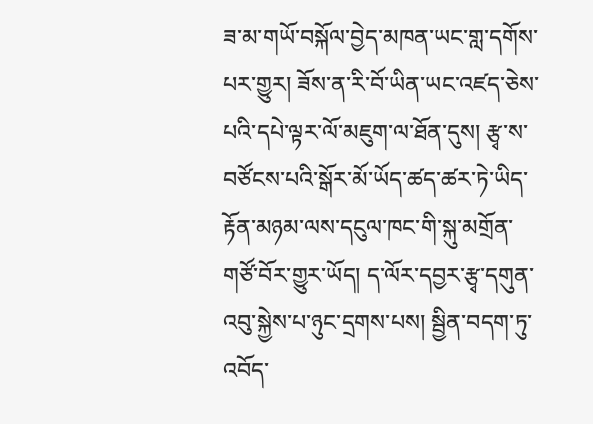ཟ་མ་གཡོ་བསྐོལ་བྱེད་མཁན་ཡང་གླ་དགོས་པར་གྱུར། ཟོས་ན་རི་བོ་ཡིན་ཡང་འཛད་ཅེས་པའི་དཔེ་ལྟར་ལོ་མཇུག་ལ་ཐོན་དུས། རྩྭ་ས་བཙོངས་པའི་སྒོར་མོ་ཡོད་ཚད་ཚར་ཏེ་ཡིད་རྟོན་མཉམ་ལས་དངུལ་ཁང་གི་སྐུ་མགྲོན་གཙོ་བོར་གྱུར་ཡོད། ད་ལོར་དབྱར་རྩྭ་དགུན་འབུ་སྐྱེས་པ་ཉུང་དྲགས་པས། སྦྱིན་བདག་ཏུ་འབོད་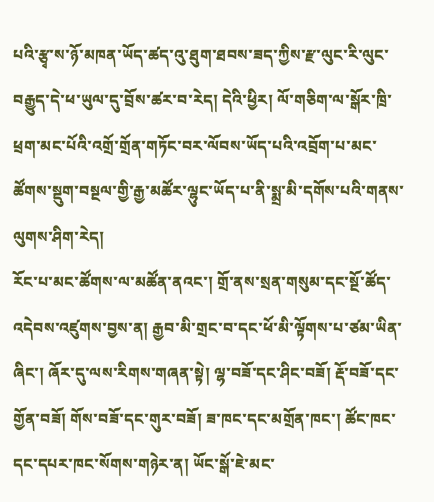པའི་རྩྭ་ས་ཉོ་མཁན་ཡོད་ཚད་འུ་ཐུག་ཐབས་ཟད་ཀྱིས་རྫ་ལུང་རི་ལུང་བརྒྱུད་དེ་ཕ་ཡུལ་དུ་བྲོས་ཚར་བ་རེད། དེའི་ཕྱིར། ལོ་གཅིག་ལ་སྒོར་ཁྲི་ཕྲག་མང་པོའི་འགྲོ་གྲོན་གཏོང་བར་ལོབས་ཡོད་པའི་འབྲོག་པ་མང་ཚོགས་སྡུག་བསྔལ་གྱི་རྒྱ་མཚོར་ལྷུང་ཡོད་པ་ནི་སྨྲ་མི་དགོས་པའི་གནས་ལུགས་ཤིག་རེད།
རོང་པ་མང་ཚོགས་ལ་མཚོན་ནའང་། གྲོ་ནས་སྲན་གསུམ་དང་སྔོ་ཚོད་འདེབས་འཛུགས་བྱས་ན། རྒྱབ་མི་གྲང་བ་དང་ཕོ་མི་ལྟོགས་པ་ཙམ་ཡིན་ཞིང་། ཞོར་དུ་ལས་རིགས་གཞན་སྟེ། ལྷ་བཟོ་དང་ཤིང་བཟོ། རྡོ་བཟོ་དང་གྱོན་བཟོ། གོས་བཟོ་དང་གུར་བཟོ། ཟ་ཁང་དང་མགྲོན་ཁང་། ཚོང་ཁང་དང་དཔར་ཁང་སོགས་གཉེར་ན། ཡོང་སྒོ་ཇེ་མང་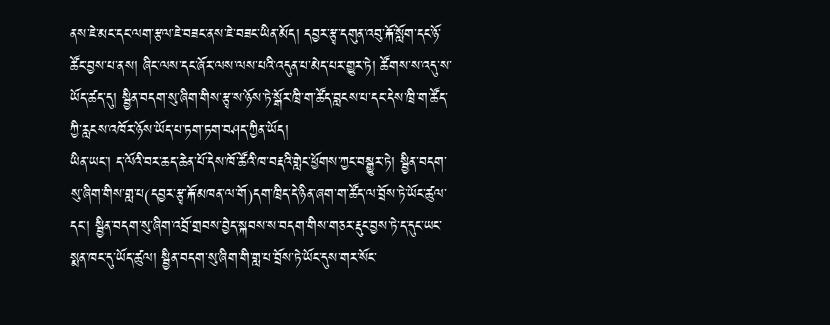ནས་ཇེ་མང་དང་ལག་རྩལ་ཇེ་བཟང་ནས་ཇེ་བཟང་ཡིན་མོད། དབྱར་རྩྭ་དགུན་འབུ་རྐོ་སློག་དང་ཉོ་ཚོང་བྱས་པ་ནས། ཞིང་ལས་དང་ཞོར་ལས་ལས་པའི་འདུན་པ་མེད་པར་གྱུར་ཏེ། ཚོགས་ས་འདུ་ས་ཡོད་ཚད་དུ། སྦྱིན་བདག་སུ་ཞིག་གིས་རྩྭ་ས་ཉོས་ཏེ་སྒོར་ཁྲི་ག་ཚོད་བླངས་པ་དང་དེས་ཁྲི་ག་ཚོད་ཀྱི་རླངས་འཁོར་ཉོས་ཡོད་པ་ཏག་ཏག་བཤད་ཀྱིན་ཡོད།
ཡིན་ཡང་། ད་ལོའི་བར་ཆད་ཆེན་པོ་དེས་ཁོ་ཚོའི་ཁ་བརྡའི་གླེང་ཕྱོགས་ཀྱང་བསྒྱུར་ཏེ། སྦྱིན་བདག་སུ་ཞིག་གིས་གླ་པ(དབྱར་རྩྭ་རྐོ་མཁན་ལ་གོ)དག་ཁྲིད་དེ་ཉིན་ཞག་ག་ཚོད་ལ་བྲོས་ཏེ་ཡོང་ཚུལ་དང་། སྦྱིན་བདག་སུ་ཞིག་འབྲོ་གྲབས་བྱེད་སྐབས་ས་བདག་གིས་གཅར་རྡུང་བྱས་ཏེ་ད་དུང་ཡང་སྨན་ཁང་དུ་ཡོད་ཚུལ། སྦྱིན་བདག་སུ་ཞིག་གི་གླ་པ་བྲོས་ཏེ་ཡོང་དུས་གར་སོང་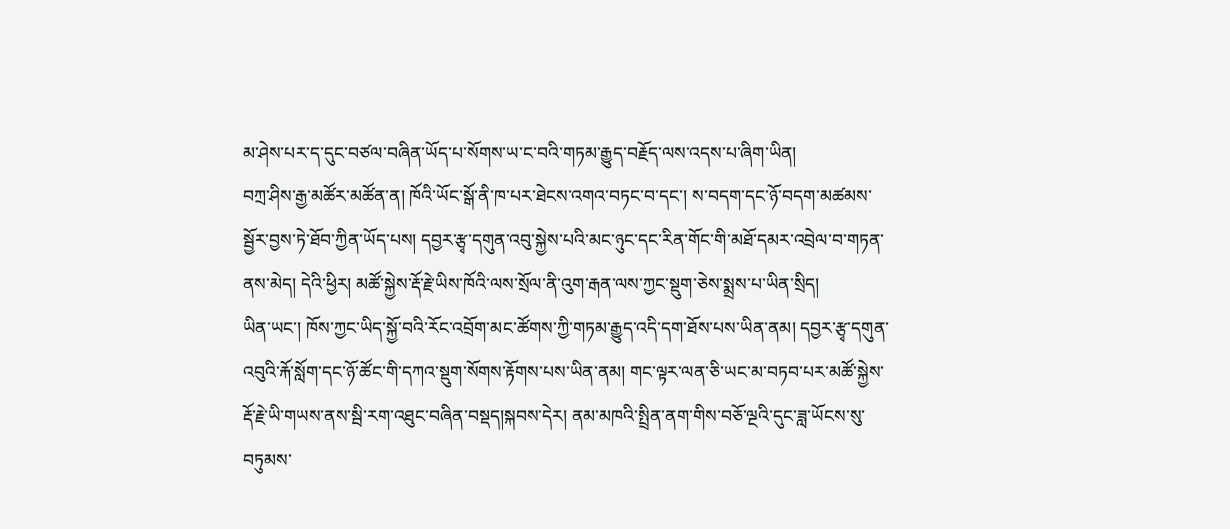མ་ཤེས་པར་ད་དུང་བཙལ་བཞིན་ཡོད་པ་སོགས་ཡ་ང་བའི་གཏམ་རྒྱུད་བརྗོད་ལས་འདས་པ་ཞིག་ཡིན།
བཀྲ་ཤིས་རྒྱ་མཚོར་མཚོན་ན། ཁོའི་ཡོང་སྒོ་ནི་ཁ་པར་ཐེངས་འགའ་བཏང་བ་དང་། ས་བདག་དང་ཉོ་བདག་མཚམས་སྦྱོར་བྱས་ཏེ་ཐོབ་ཀྱིན་ཡོད་པས། དབྱར་རྩྭ་དགུན་འབུ་སྐྱེས་པའི་མང་ཉུང་དང་རིན་གོང་གི་མཐོ་དམར་འབྲེལ་བ་གཏན་ནས་མེད། དེའི་ཕྱིར། མཚོ་སྐྱེས་རྡོ་རྗེ་ཡིས་ཁོའི་ལས་སྲོལ་ནི་འུག་རྒན་ལས་ཀྱང་སྡུག་ཅེས་སྨྲས་པ་ཡིན་སྲིད།
ཡིན་ཡང་། ཁོས་ཀྱང་ཡིད་སྐྱོ་བའི་རོང་འབྲོག་མང་ཚོགས་ཀྱི་གཏམ་རྒྱུད་འདི་དག་ཐོས་པས་ཡིན་ནམ། དབྱར་རྩྭ་དགུན་འབུའི་རྐོ་སློག་དང་ཉོ་ཚོང་གི་དཀའ་སྡུག་སོགས་རྟོགས་པས་ཡིན་ནམ། གང་ལྟར་ལན་ཅི་ཡང་མ་བཏབ་པར་མཚོ་སྐྱེས་རྡོ་རྗེ་ཡི་གཡས་ནས་སྦི་རག་འཐུང་བཞིན་བསྡད།སྐབས་དེར། ནམ་མཁའི་སྤྲིན་ནག་གིས་བཅོ་ལྔའི་དུང་ཟླ་ཡོངས་སུ་བཏུམས་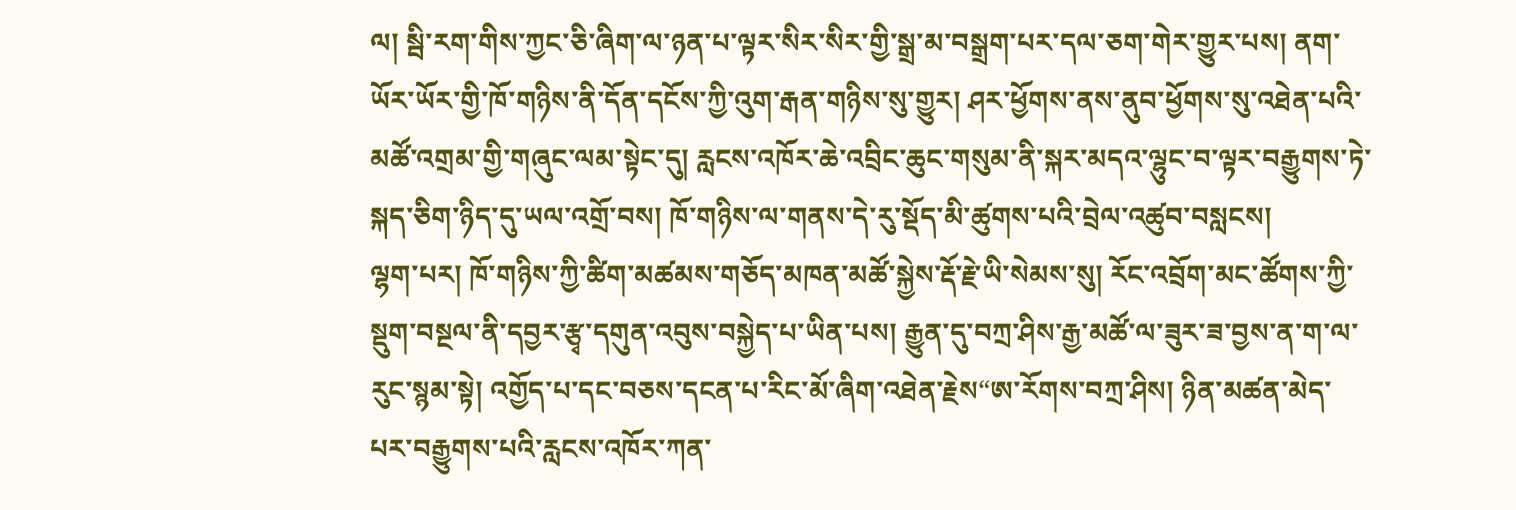ལ། སྦི་རག་གིས་ཀྱང་ཅི་ཞིག་ལ་ཉན་པ་ལྟར་སིར་སིར་གྱི་སྒྲ་མ་བསྒྲག་པར་དལ་ཅག་གེར་གྱུར་པས། ནག་ཡོར་ཡོར་གྱི་ཁོ་གཉིས་ནི་དོན་དངོས་ཀྱི་འུག་རྒན་གཉིས་སུ་གྱུར། ཤར་ཕྱོགས་ནས་ནུབ་ཕྱོགས་སུ་འཐེན་པའི་མཚོ་འགྲམ་གྱི་གཞུང་ལམ་སྟེང་དུ། རླངས་འཁོར་ཆེ་འབྲིང་ཆུང་གསུམ་ནི་སྐར་མདའ་ལྷུང་བ་ལྟར་བརྒྱུགས་ཏེ་སྐད་ཅིག་ཉིད་དུ་ཡལ་འགྲོ་བས། ཁོ་གཉིས་ལ་གནས་དེ་རུ་སྡོད་མི་ཚུགས་པའི་བྲེལ་འཚུབ་བསླངས།
ལྷག་པར། ཁོ་གཉིས་ཀྱི་ཚིག་མཚམས་གཅོད་མཁན་མཚོ་སྐྱེས་རྡོ་རྗེ་ཡི་སེམས་སུ། རོང་འབྲོག་མང་ཚོགས་ཀྱི་སྡུག་བསྔལ་ནི་དབྱར་རྩྭ་དགུན་འབུས་བསྐྱེད་པ་ཡིན་པས། རྒྱུན་དུ་བཀྲ་ཤིས་རྒྱ་མཚོ་ལ་ཟུར་ཟ་བྱས་ན་ག་ལ་རུང་སྙམ་སྟེ། འགྱོད་པ་དང་བཅས་དངན་པ་རིང་མོ་ཞིག་འཐེན་རྗེས“ཨ་རོགས་བཀྲ་ཤིས། ཉིན་མཚན་མེད་པར་བརྒྱུགས་པའི་རླངས་འཁོར་ཀན་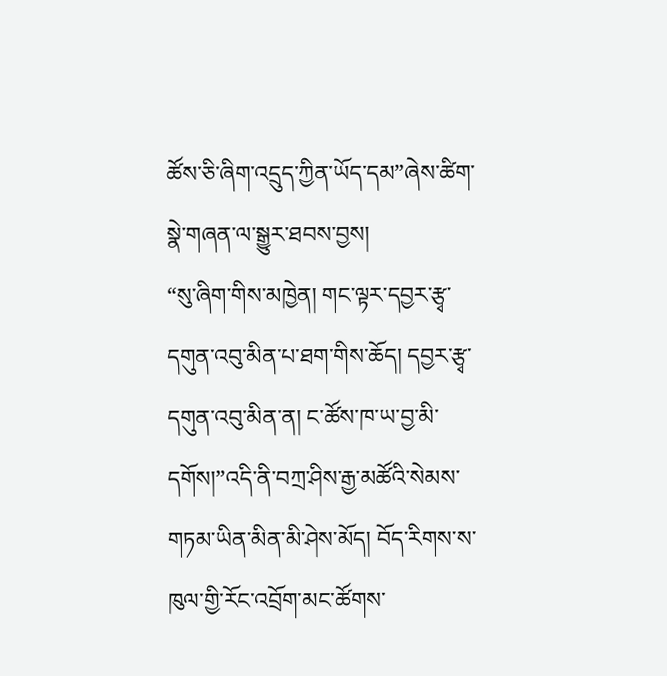ཚོས་ཅི་ཞིག་འདྲུད་ཀྱིན་ཡོད་དམ”ཞེས་ཚིག་སྣེ་གཞན་ལ་སྒྱུར་ཐབས་བྱས།
“སུ་ཞིག་གིས་མཁྱེན། གང་ལྟར་དབྱར་རྩྭ་དགུན་འབུ་མིན་པ་ཐག་གིས་ཆོད། དབྱར་རྩྭ་དགུན་འབུ་མིན་ན། ང་ཚོས་ཁ་ཡ་བྱ་མི་དགོས།”འདི་ནི་བཀྲ་ཤིས་རྒྱ་མཚོའི་སེམས་གཏམ་ཡིན་མིན་མི་ཤེས་མོད། བོད་རིགས་ས་ཁུལ་གྱི་རོང་འབྲོག་མང་ཚོགས་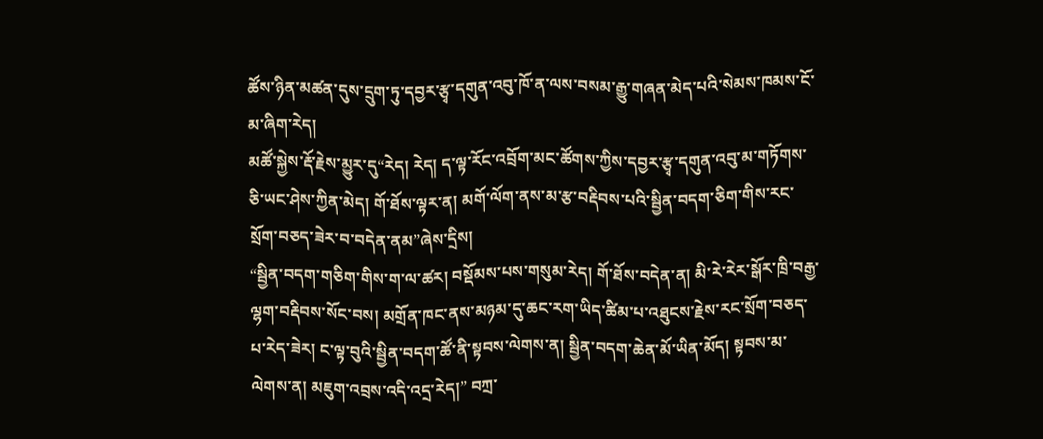ཚོས་ཉིན་མཚན་དུས་དྲུག་ཏུ་དབྱར་རྩྭ་དགུན་འབུ་ཁོ་ན་ལས་བསམ་རྒྱུ་གཞན་མེད་པའི་སེམས་ཁམས་ངོ་མ་ཞིག་རེད།
མཚོ་སྐྱེས་རྡོ་རྗེས་མྱུར་དུ“རེད། རེད། ད་ལྟ་རོང་འབྲོག་མང་ཚོགས་ཀྱིས་དབྱར་རྩྭ་དགུན་འབུ་མ་གཏོགས་ཅི་ཡང་ཤེས་ཀྱིན་མེད། གོ་ཐོས་ལྟར་ན། མགོ་ལོག་ནས་མ་རྩ་བརྡིབས་པའི་སྦྱིན་བདག་ཅིག་གིས་རང་སྲོག་བཅད་ཟེར་བ་བདེན་ནམ”ཞེས་དྲིས།
“སྦྱིན་བདག་གཅིག་གིས་ག་ལ་ཚར། བསྡོམས་པས་གསུམ་རེད། གོ་ཐོས་བདེན་ན། མི་རེ་རེར་སྒོར་ཁྲི་བརྒྱ་ལྷག་བརྡིབས་སོང་བས། མགྲོན་ཁང་ནས་མཉམ་དུ་ཆང་རག་ཡིད་ཚིམ་པ་འཐུངས་རྗེས་རང་སྲོག་བཅད་པ་རེད་ཟེར། ང་ལྟ་བུའི་སྦྱིན་བདག་ཚོ་ནི་སྟབས་ལེགས་ན། སྦྱིན་བདག་ཆེན་མོ་ཡིན་མོད། སྟབས་མ་ལེགས་ན། མཇུག་འབྲས་འདི་འདྲ་རེད།” བཀྲ་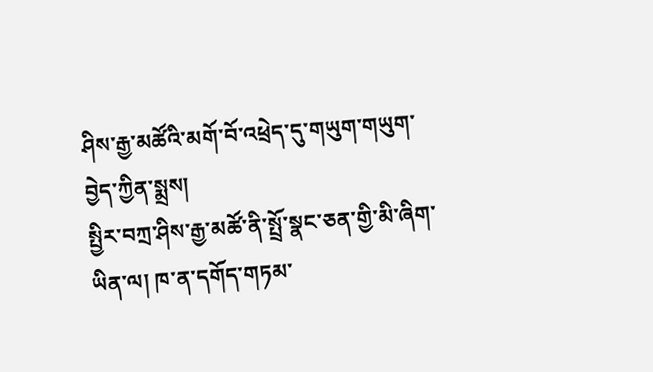ཤིས་རྒྱ་མཚོའི་མགོ་བོ་འཕྲེད་དུ་གཡུག་གཡུག་བྱེད་ཀྱིན་སྨྲས།
སྤྱིར་བཀྲ་ཤིས་རྒྱ་མཚོ་ནི་སྤྲོ་སྣང་ཅན་གྱི་མི་ཞིག་ཡིན་ལ། ཁ་ན་དགོད་གཏམ་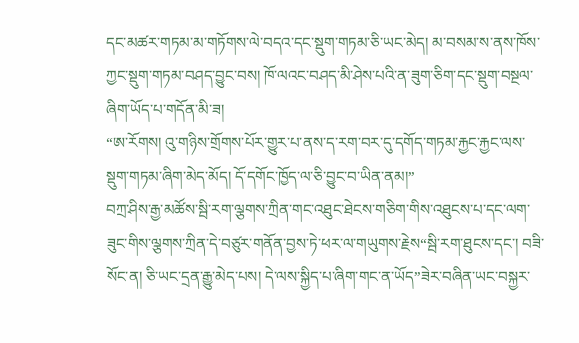དང་མཚར་གཏམ་མ་གཏོགས་ལེ་བདའ་དང་སྡུག་གཏམ་ཅི་ཡང་མེད། མ་བསམ་ས་ནས་ཁོས་ཀྱང་སྡུག་གཏམ་བཤད་བྱུང་བས། ཁོ་ལའང་བཤད་མི་ཤེས་པའི་ན་ཟུག་ཅིག་དང་སྡུག་བསྔལ་ཞིག་ཡོད་པ་གདོན་མི་ཟ།
“ཨ་རོགས། འུ་གཉིས་གྲོགས་པོར་གྱུར་པ་ནས་ད་རག་བར་དུ་དགོད་གཏམ་རྐྱང་རྐྱང་ལས་སྡུག་གཏམ་ཞིག་མེད་མོད། དོ་དགོང་ཁྱོད་ལ་ཅི་བྱུང་བ་ཡིན་ནམ།”
བཀྲ་ཤིས་རྒྱ་མཚོས་སྦི་རག་ལྕགས་ཀྲིན་གང་འཐུང་ཐེངས་གཅིག་གིས་འཐུངས་པ་དང་ལག་ཟུང་གིས་ལྕགས་ཀྲིན་དེ་བཙུར་གནོན་བྱས་ཏེ་ཕར་ལ་གཡུགས་རྗེས“སྦི་རག་ཐུངས་དང་། བཟི་སོང་ན། ཅི་ཡང་དྲན་རྒྱུ་མེད་པས། དེ་ལས་སྐྱིད་པ་ཞིག་གང་ན་ཡོད”ཟེར་བཞིན་ཡང་བསྐྱར་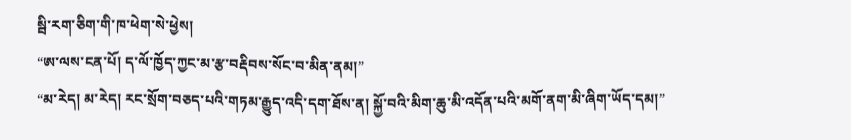སྦི་རག་ཅིག་གི་ཁ་ཕེག་སེ་ཕྱེས།
“ཨ་ལས་ངན་པོ། ད་ལོ་ཁྱོད་ཀྱང་མ་རྩ་བརྡིབས་སོང་བ་མིན་ནམ།”
“མ་རེད། མ་རེད། རང་སྲོག་བཅད་པའི་གཏམ་རྒྱུད་འདི་དག་ཐོས་ན། སྐྱོ་བའི་མིག་ཆུ་མི་འདོན་པའི་མགོ་ནག་མི་ཞིག་ཡོད་དམ།”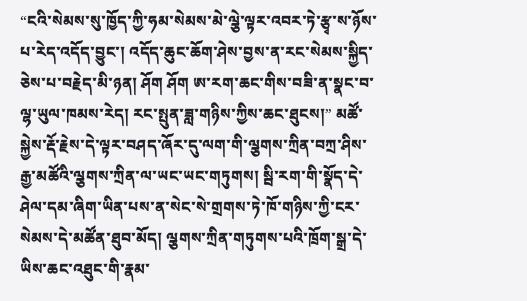“ངའི་སེམས་སུ་ཁྱོད་ཀྱི་ཧམ་སེམས་མེ་ལྕེ་ལྟར་འབར་ཏེ་རྩྭ་ས་ཉོས་པ་རེད་འདོད་བྱུང་། འདོད་ཆུང་ཆོག་ཤེས་བྱས་ན་རང་སེམས་སྐྱིད་ཅེས་པ་བརྗེད་མི་ཉན། ཤོག ཤོག ཨ་རག་ཆང་གིས་བཟི་ན་སྣང་བ་ལྷ་ཡུལ་ཁམས་རེད། རང་སྤུན་ཟླ་གཉིས་ཀྱིས་ཆང་ཐུངས།” མཚོ་སྐྱེས་རྡོ་རྗེས་དེ་ལྟར་བཤད་ཞོར་དུ་ལག་གི་ལྕགས་ཀྲིན་བཀྲ་ཤིས་རྒྱ་མཚོའི་ལྕགས་ཀྲིན་ལ་ཡང་ཡང་གཏུགས། སྦི་རག་གི་སྣོད་དེ་ཤེལ་དམ་ཞིག་ཡིན་པས་ན་སེང་སེ་གྲགས་ཏེ་ཁོ་གཉིས་ཀྱི་ངར་སེམས་དེ་མཚོན་ཐུབ་མོད། ལྕགས་ཀྲིན་གཏུགས་པའི་ཁྲོག་སྒྲ་དེ་ཡིས་ཆང་འཐུང་གི་རྣམ་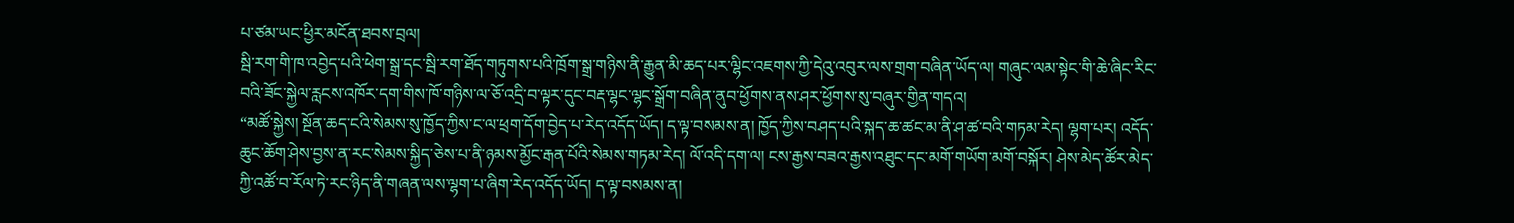པ་ཙམ་ཡང་ཕྱིར་མངོན་ཐབས་བྲལ།
སྦི་རག་གི་ཁ་འབྱེད་པའི་ཕེག་སྒྲ་དང་སྦི་རག་ཐོད་གཏུགས་པའི་ཁྲོག་སྒྲ་གཉིས་ནི་རྒྱུན་མི་ཆད་པར་ལྷིང་འཇགས་ཀྱི་དེའུ་འབུར་ལས་གྲག་བཞིན་ཡོད་ལ། གཞུང་ལམ་སྟེང་གི་ཆེ་ཞིང་རིང་བའི་ཟོང་སྐྱེལ་རླངས་འཁོར་དག་གིས་ཁོ་གཉིས་ལ་ཅོ་འདྲི་བ་ལྟར་དུང་བརྡ་ལྷང་ལྷང་སྒྲོག་བཞིན་ནུབ་ཕྱོགས་ནས་ཤར་ཕྱོགས་སུ་བཞུར་གྱིན་གདའ།
“མཚོ་སྐྱེས། སྔོན་ཆད་ངའི་སེམས་སུ་ཁྱོད་ཀྱིས་ང་ལ་ཕྲག་དོག་བྱེད་པ་རེད་འདོད་ཡོད། ད་ལྟ་བསམས་ན། ཁྱོད་ཀྱིས་བཤད་པའི་སྐད་ཆ་ཚང་མ་ནི་ཤ་ཚ་བའི་གཏམ་རེད། ལྷག་པར། འདོད་ཆུང་ཆོག་ཤེས་བྱས་ན་རང་སེམས་སྐྱིད་ཅེས་པ་ནི་ཉམས་མྱོང་རྒན་པོའི་སེམས་གཏམ་རེད། ལོ་འདི་དག་ལ། ངས་རྒྱས་བཟའ་རྒྱས་འཐུང་དང་མགོ་གཡོག་མགོ་བསྐོར། ཤེས་མེད་ཚོར་མེད་ཀྱི་འཚོ་བ་རོལ་ཏེ་རང་ཉིད་ནི་གཞན་ལས་ལྷག་པ་ཞིག་རེད་འདོད་ཡོད། ད་ལྟ་བསམས་ན།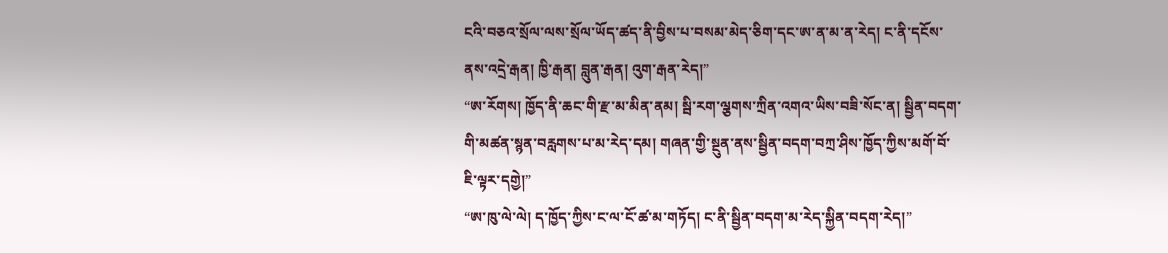ངའི་བཅའ་སྲོལ་ལས་སྲོལ་ཡོད་ཚད་ནི་བྱིས་པ་བསམ་མེད་ཅིག་དང་ཨ་ན་མ་ན་རེད། ང་ནི་དངོས་ནས་འདྲེ་རྒན། ཁྱི་རྒན། བླུན་རྒན། འུག་རྒན་རེད།”
“ཨ་རོགས། ཁྱོད་ནི་ཆང་གི་རྫ་མ་མིན་ནམ། སྦི་རག་ལྕགས་ཀྲིན་འགའ་ཡིས་བཟི་སོང་ན། སྦྱིན་བདག་གི་མཚན་སྙན་བརླགས་པ་མ་རེད་དམ། གཞན་གྱི་སྔུན་ནས་སྦྱིན་བདག་བཀྲ་ཤིས་ཁྱོད་ཀྱིས་མགོ་བོ་ཇི་ལྟར་དགྱེ།”
“ཨ་ཁུ་ལེ་ལེ། ད་ཁྱོད་ཀྱིས་ང་ལ་ངོ་ཚ་མ་གཏོད། ང་ནི་སྦྱིན་བདག་མ་རེད་སྐྱིན་བདག་རེད།”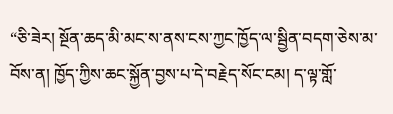“ཅི་ཟེར། སྔོན་ཆད་མི་མང་ས་ནས་ངས་ཀྱང་ཁྱོད་ལ་སྦྱིན་བདག་ཅེས་མ་བོས་ན། ཁྱོད་ཀྱིས་ཆང་སྐྱོན་བྱས་པ་དེ་བརྗེད་སོང་ངམ། ད་ལྟ་གློ་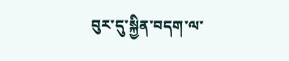བུར་དུ་སྐྱིན་བདག་ལ་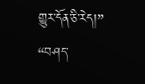གྱུར་དོན་ཅི་རེད།”
“བཤད་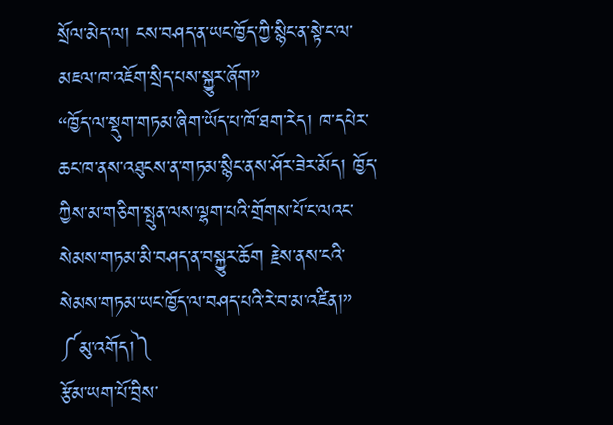སྲོལ་མེད་ལ། ངས་བཤད་ན་ཡང་ཁྱོད་ཀྱི་སྙིང་ན་སྟེ་ང་ལ་མཇལ་ཁ་འཇོག་སྲིད་པས་སྐྱུར་ཞོག”
“ཁྱོད་ལ་སྡུག་གཏམ་ཞིག་ཡོད་པ་ཁོ་ཐག་རེད། ཁ་དཔེར་ཆང་ཁ་ནས་འཐུངས་ན་གཏམ་སྙིང་ནས་ཤོར་ཟེར་མོད། ཁྱོད་ཀྱིས་མ་གཅིག་སྤུན་ལས་ལྷག་པའི་གྲོགས་པོ་ང་ལའང་སེམས་གཏམ་མི་བཤད་ན་བསྐྱུར་ཆོག རྗེས་ནས་ངའི་སེམས་གཏམ་ཡང་ཁྱོད་ལ་བཤད་པའི་རེ་བ་མ་འཛིན།”
༼མུ་འགོད།༽
རྩོམ་ཡག་པོ་བྲིས་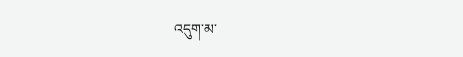འདུག་མ་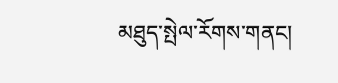མཐུད་སྤེལ་རོགས་གནང།